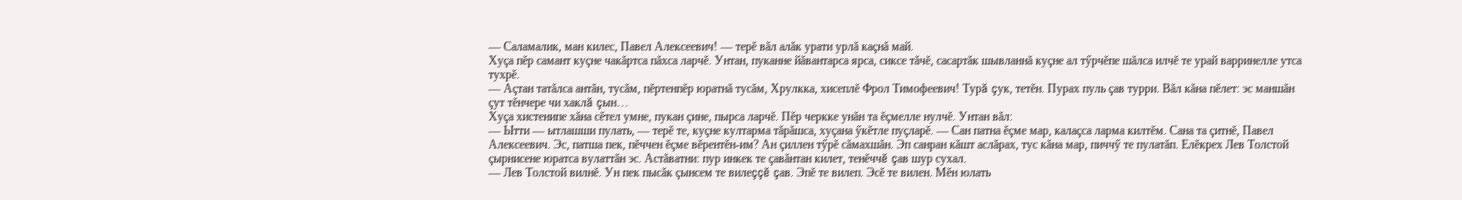— Саламалик, ман килес, Павел Алексеевич! — терĕ вăл алăк урати урлă каçнă май.
Хуçа пĕр самант куçне чакăртса пăхса ларчĕ. Унтан, пуканне йăвантарса ярса, сиксе тăчĕ, сасартăк шывланнă куçне ал тӳрчĕпе шăлса илчĕ те урай варринелле утса тухрĕ.
— Аçтан татăлса антăн, тусăм, пĕртенпĕр юратнă тусăм, Хрулкка, хисеплĕ Фрол Тимофеевич! Турă çук, тетĕн. Пурах пуль çав турри. Вăл кăна пĕлет: эс маншăн çут тĕнчере чи хаклă çын…
Хуçа хистенипе хăна сĕтел умне, пукан çине, пырса ларчĕ. Пĕр черкке унăн та ĕçмелле нулчĕ. Унтан вăл:
— Ытти — ытлашши пулать, — терĕ те, куçне култарма тăрăшса, хуçана ӳкĕтле пуçларĕ. — Сан патна ĕçме мар, калаçса ларма килтĕм. Сана та çитнĕ, Павел Алексеевич. Эс, патша пек, пĕччен ĕçме вĕрентĕн-им? Ан çиллен тӳрĕ сăмахшăн. Эп санран кăшт аслăрах, тус кăна мар, пиччӳ те пулатăп. Елĕкрех Лев Толстой çырнисене юратса вулаттăн эс. Астăватни: пур инкек те çавăнтан килет, тенĕччĕ çав шур сухал.
— Лев Толстой вилнĕ. Ун пек пысăк çынсем те вилеççĕ çав. Эпĕ те вилеп. Эсĕ те вилен. Мĕн юлать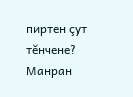пиртен çут тĕнчене? Манран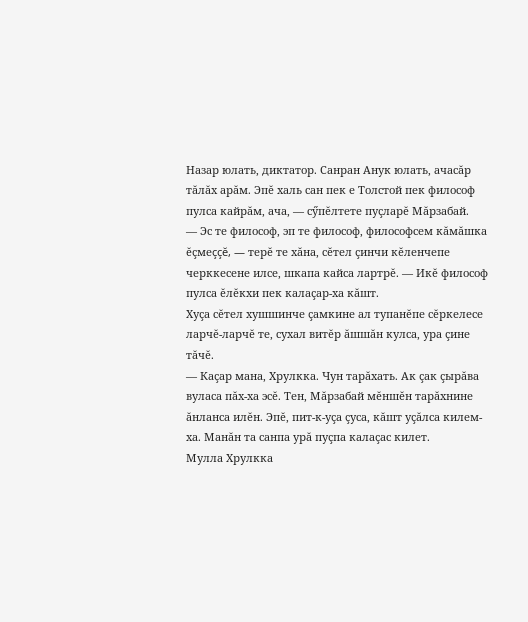Назар юлать, диктатор. Санран Анук юлать, ачасăр тăлăх арăм. Эпĕ халь сан пек е Толстой пек философ пулса кайрăм, ача, — сӳпĕлтете пуçларĕ Мăрзабай.
— Эс те философ, эп те философ, философсем кăмăшка ĕçмеççĕ, — терĕ те хăна, сĕтел çинчи кĕленчепе черккесене илсе, шкапа кайса лартрĕ. — Икĕ философ пулса ĕлĕкхи пек калаçар-ха кăшт.
Хуçа сĕтел хушшинче çамкине ал тупанĕпе сĕркелесе ларчĕ-ларчĕ те, сухал витĕр ăшшăн кулса, ура çине тăчĕ.
— Каçар мана, Хрулкка. Чун тарăхать. Ак çак çырăва вуласа пăх-ха эсĕ. Тен, Мăрзабай мĕншĕн тарăхнине ăнланса илĕн. Эпĕ, пит-к-уçа çуса, кăшт уçăлса килем-ха. Манăн та санпа урă пуçпа калаçас килет.
Мулла Хрулкка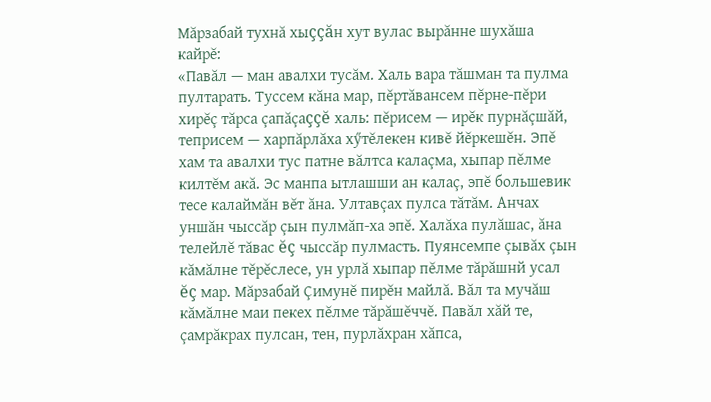Мăрзабай тухнă хыççăн хут вулас вырăнне шухăша кайрĕ:
«Павăл — ман авалхи тусăм. Халь вара тăшман та пулма пултарать. Туссем кăна мар, пĕртăвансем пĕрне-пĕри хирĕç тăрса çапăçаççĕ халь: пĕрисем — ирĕк пурнăçшăй, теприсем — харпăрлăха хӳтĕлекен кивĕ йĕркешĕн. Эпĕ хам та авалхи тус патне вăлтса калаçма, хыпар пĕлме килтĕм акă. Эс манпа ытлашши ан калаç, эпĕ большевик тесе калаймăн вĕт ăна. Ултавçах пулса тăтăм. Анчах уншăн чыссăр çын пулмăп-ха эпĕ. Халăха пулăшас, ăна телейлĕ тăвас ĕç чыссăр пулмасть. Пуянсемпе çывăх çын кăмăлне тĕрĕслесе, ун урлă хыпар пĕлме тăрăшнй усал ĕç мар. Мăрзабай Çимунĕ пирĕн майлă. Вăл та мучăш кăмăлне маи пекех пĕлме тăрăшĕччĕ. Павăл хăй те, çамрăкрах пулсан, тен, пурлăхран хăпса,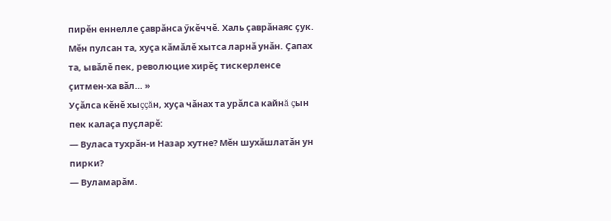пирĕн еннелле çаврăнса ӳкĕччĕ. Халь çаврăнаяс çук. Мĕн пулсан та, хуçа кăмăлĕ хытса ларнă унăн. Çапах та, ывăлĕ пек, революцие хирĕç тискерленсе çитмен-ха вăл… »
Уçăлса кĕнĕ хыççăн, хуçа чăнах та урăлса кайнă çын пек калаçа пуçларĕ:
— Вуласа тухрăн-и Назар хутне? Мĕн шухăшлатăн ун пирки?
— Вуламарăм.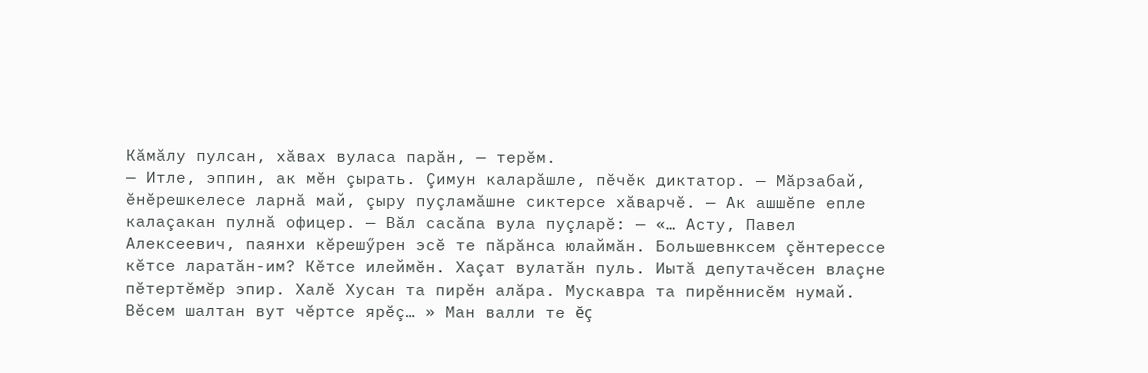Кăмăлу пулсан, хăвах вуласа парăн, — терĕм.
— Итле, эппин, ак мĕн çырать. Çимун каларăшле, пĕчĕк диктатор. — Мăрзабай, ĕнĕрешкелесе ларнă май, çыру пуçламăшне сиктерсе хăварчĕ. — Ак ашшĕпе епле калаçакан пулнă офицер. — Вăл сасăпа вула пуçларĕ: — «… Асту, Павел Алексеевич, паянхи кĕрешӳрен эсĕ те пăрăнса юлаймăн. Большевнксем çĕнтерессе кĕтсе ларатăн-им? Кĕтсе илеймĕн. Хаçат вулатăн пуль. Иытă депутачĕсен влаçне пĕтертĕмĕр эпир. Халĕ Хусан та пирĕн алăра. Мускавра та пирĕннисĕм нумай. Вĕсем шалтан вут чĕртсе ярĕç… » Ман валли те ĕç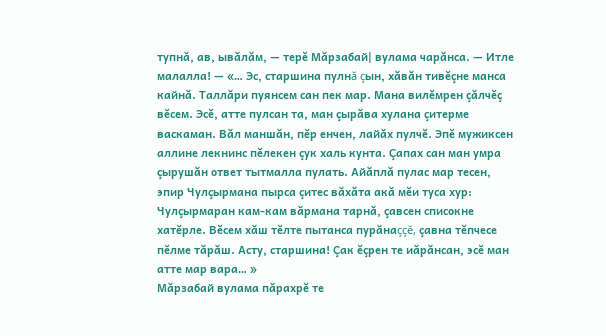тупнă, ав, ывăлăм, — терĕ Мăрзабай| вулама чарăнса. — Итле малалла! — «… Эс, старшина пулнă çын, хăвăн тивĕçне манса кайнă. Таллăри пуянсем сан пек мар. Мана вилĕмрен çăлчĕç вĕсем. Эсĕ, атте пулсан та, ман çырăва хулана çитерме васкаман. Вăл маншăн, пĕр енчен, лайăх пулчĕ. Эпĕ мужиксен аллине лекнинс пĕлекен çук халь кунта. Çапах сан ман умра çырушăн ответ тытмалла пулать. Айăплă пулас мар тесен, эпир Чулçырмана пырса çитес вăхăта акă мĕи туса хур: Чулçырмаран кам-кам вăрмана тарнă, çавсен списокне хатĕрле. Вĕсем хăш тĕлте пытанса пурăнаççĕ, çавна тĕпчесе пĕлме тăрăш. Асту, старшина! Çак ĕçрен те иăрăнсан, эсĕ ман атте мар вара… »
Мăрзабай вулама пăрахрĕ те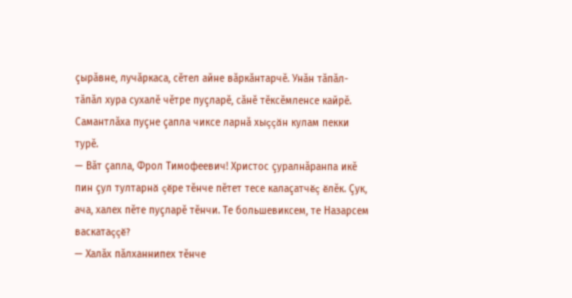çырăвне, лучăркаса, сĕтел айне вăркăнтарчĕ. Унăн тăпăл-тăпăл хура сухалĕ чĕтре пуçларĕ, сăнĕ тĕксĕмленсе кайрĕ. Самантлăха пуçне çапла чиксе ларнă хыççăн кулам пекки турĕ.
— Вăт çапла, Фрол Тимофеевич! Христос çуралнăранпа икĕ пин çул тултарнă çĕре тĕнче пĕтет тесе калаçатчĕç ĕлĕк. Çук, ача, халех пĕте пуçларĕ тĕнчи. Те большевиксем, те Назарсем васкатаççĕ?
— Халăх пăлханнипех тĕнче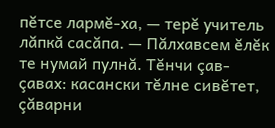пĕтсе лармĕ-ха, — терĕ учитель лăпкă сасăпа. — Пăлхавсем ĕлĕк те нумай пулнă. Тĕнчи çав-çавах: касански тĕлне сивĕтет, çăварни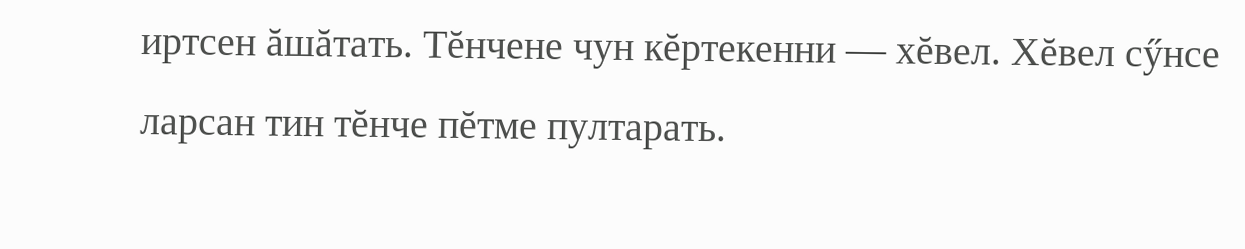иртсен ăшăтать. Тĕнчене чун кĕртекенни — хĕвел. Хĕвел сӳнсе ларсан тин тĕнче пĕтме пултарать.